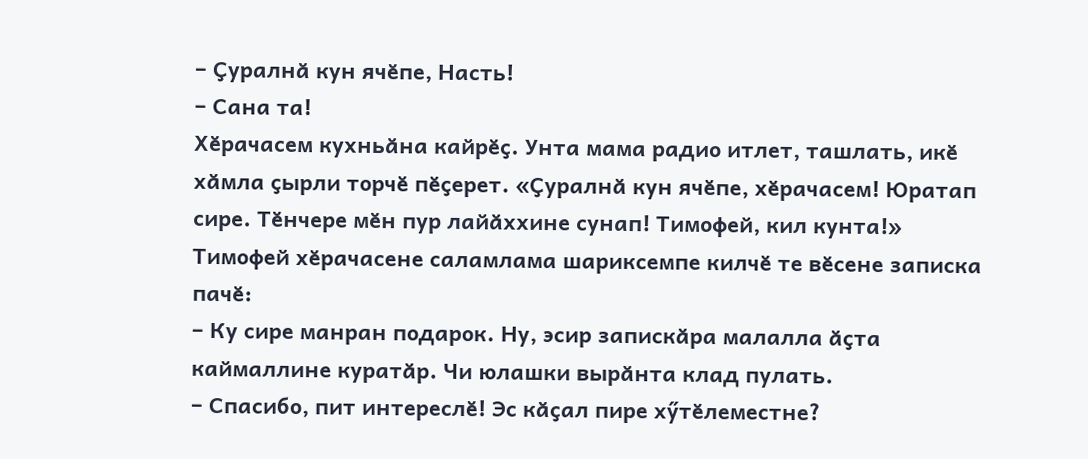– Ҫуралнӑ кун ячӗпе, Насть!
– Сана та!
Хӗрачасем кухньӑна кайрӗҫ. Унта мама радио итлет, ташлать, икӗ хӑмла ҫырли торчӗ пӗҫерет. «Ҫуралнӑ кун ячӗпе, хӗрачасем! Юратап сире. Тӗнчере мӗн пур лайӑххине сунап! Тимофей, кил кунта!»
Тимофей хӗрачасене саламлама шариксемпе килчӗ те вӗсене записка пачӗ:
– Ку сире манран подарок. Ну, эсир запискӑра малалла ӑҫта каймаллине куратӑр. Чи юлашки вырӑнта клад пулать.
– Спасибо, пит интереслӗ! Эс кӑҫал пире хӳтӗлеместне?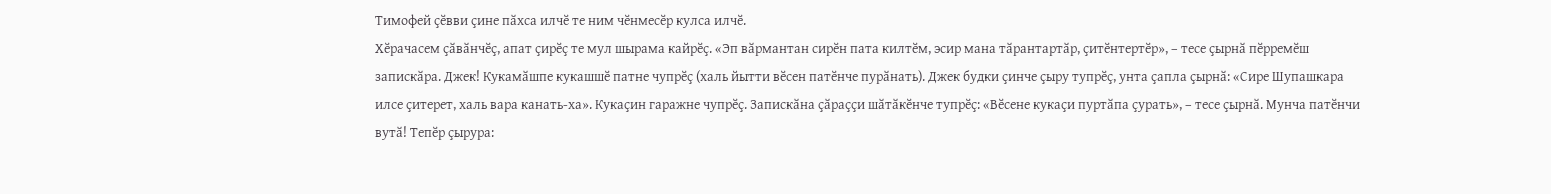Тимофей ҫӗвви ҫине пӑхса илчӗ те ним чӗнмесӗр кулса илчӗ.
Хӗрачасем ҫӑвӑнчӗҫ, апат ҫирӗҫ те мул шырама кайрӗҫ. «Эп вӑрмантан сирӗн пата килтӗм, эсир мана тӑрантартӑр, ҫитӗнтертӗр», – тесе ҫырнӑ пӗрремӗш запискӑра. Джек! Кукамӑшпе кукашшӗ патне чупрӗҫ (халь йытти вӗсен патӗнче пурӑнать). Джек будки ҫинче ҫыру тупрӗҫ, унта ҫапла ҫырнӑ: «Сире Шупашкара илсе ҫитерет, халь вара канать-ха». Кукаҫин гаражне чупрӗҫ. Запискӑна ҫӑраҫҫи шӑтӑкӗнче тупрӗҫ: «Вӗсене кукаҫи пуртӑпа ҫурать», – тесе ҫырнӑ. Мунча патӗнчи вутӑ! Тепӗр ҫырура: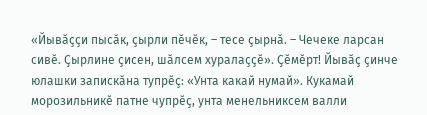«Йывӑҫҫи пысӑк, ҫырли пӗчӗк, – тесе ҫырнӑ. – Чечеке ларсан сивӗ. Ҫырлине ҫисен, шӑлсем хуралаҫҫӗ». Ҫӗмӗрт! Йывӑҫ ҫинче юлашки запискӑна тупрӗҫ: «Унта какай нумай». Кукамай морозильникӗ патне чупрӗҫ, унта менельниксем валли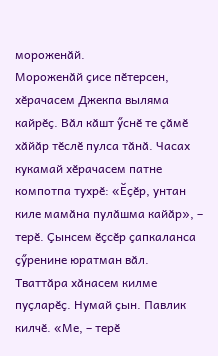мороженӑй.
Мороженӑй ҫисе пӗтерсен, хӗрачасем Джекпа выляма кайрӗҫ. Вӑл кӑшт ӳснӗ те ҫӑмӗ хӑйӑр тӗслӗ пулса тӑнӑ. Часах кукамай хӗрачасем патне компотпа тухрӗ: «Ӗҫӗр, унтан киле мамӑна пулӑшма кайӑр», – терӗ. Ҫынсем ӗҫсӗр ҫапкаланса ҫӳренине юратман вӑл.
Тваттӑра хӑнасем килме пуҫларӗҫ. Нумай ҫын. Павлик килчӗ. «Ме, – терӗ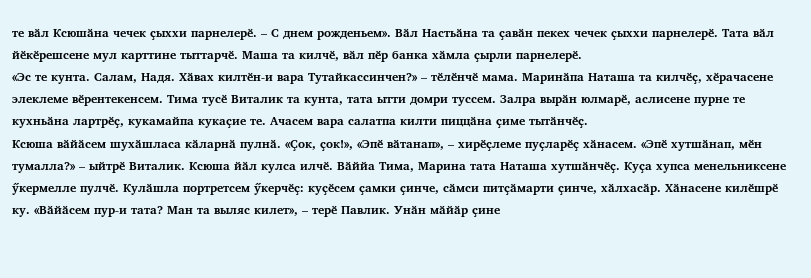те вӑл Ксюшӑна чечек ҫыххи парнелерӗ. – С днем рожденьем». Вӑл Настьӑна та ҫавӑн пекех чечек ҫыххи парнелерӗ. Тата вӑл йӗкӗрешсене мул карттине тыттарчӗ. Маша та килчӗ, вӑл пӗр банка хӑмла ҫырли парнелерӗ.
«Эс те кунта. Салам, Надя. Хӑвах килтӗн-и вара Тутайкассинчен?» – тӗлӗнчӗ мама. Маринӑпа Наташа та килчӗҫ, хӗрачасене элеклеме вӗрентекенсем. Тима тусӗ Виталик та кунта, тата ытти домри туссем. Залра вырӑн юлмарӗ, аслисене пурне те кухньӑна лартрӗҫ, кукамайпа кукаҫие те. Ачасем вара салатпа килти пиццӑна ҫиме тытӑнчӗҫ.
Ксюша вӑйӑсем шухӑшласа кӑларнӑ пулнӑ. «Ҫок, ҫок!», «Эпӗ вӑтанап», – хирӗҫлеме пуҫларӗҫ хӑнасем. «Эпӗ хутшӑнап, мӗн тумалла?» – ыйтрӗ Виталик. Ксюша йӑл кулса илчӗ. Вӑййа Тима, Марина тата Наташа хутшӑнчӗҫ. Куҫа хупса менельниксене ӳкермелле пулчӗ. Кулӑшла портретсем ӳкерчӗҫ: куҫӗсем ҫамки ҫинче, сӑмси питҫӑмарти ҫинче, хӑлхасӑр. Хӑнасене килӗшрӗ ку. «Вӑйӑсем пур-и тата? Ман та выляс килет», – терӗ Павлик. Унӑн мӑйӑр ҫине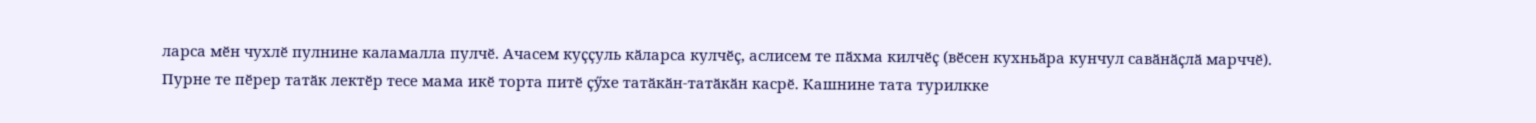ларса мӗн чухлӗ пулнине каламалла пулчӗ. Ачасем куҫҫуль кӑларса кулчӗҫ, аслисем те пӑхма килчӗҫ (вӗсен кухньӑра кунчул савӑнӑҫлӑ марччӗ).
Пурне те пӗрер татӑк лектӗр тесе мама икӗ торта питӗ ҫӳхе татӑкӑн-татӑкӑн касрӗ. Кашнине тата турилкке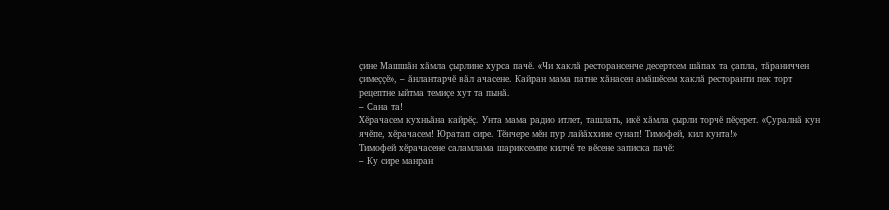ҫине Машшӑн хӑмла ҫырлине хурса пачӗ. «Чи хаклӑ ресторансенче десертсем шӑпах та ҫапла, тӑраниччен ҫимеҫҫӗ», – ӑнлантарчӗ вӑл ачасене. Кайран мама патне хӑнасен амӑшӗсем хаклӑ ресторанти пек торт рецептне ыйтма темиҫе хут та пынӑ.
– Сана та!
Хӗрачасем кухньӑна кайрӗҫ. Унта мама радио итлет, ташлать, икӗ хӑмла ҫырли торчӗ пӗҫерет. «Ҫуралнӑ кун ячӗпе, хӗрачасем! Юратап сире. Тӗнчере мӗн пур лайӑххине сунап! Тимофей, кил кунта!»
Тимофей хӗрачасене саламлама шариксемпе килчӗ те вӗсене записка пачӗ:
– Ку сире манран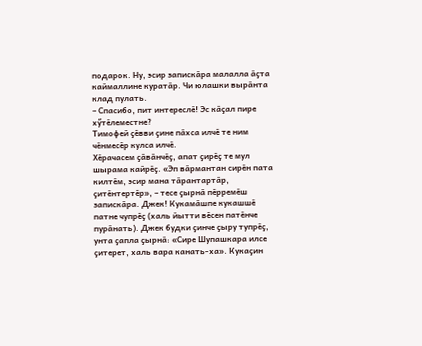подарок. Ну, эсир запискӑра малалла ӑҫта каймаллине куратӑр. Чи юлашки вырӑнта клад пулать.
– Спасибо, пит интереслӗ! Эс кӑҫал пире хӳтӗлеместне?
Тимофей ҫӗвви ҫине пӑхса илчӗ те ним чӗнмесӗр кулса илчӗ.
Хӗрачасем ҫӑвӑнчӗҫ, апат ҫирӗҫ те мул шырама кайрӗҫ. «Эп вӑрмантан сирӗн пата килтӗм, эсир мана тӑрантартӑр, ҫитӗнтертӗр», – тесе ҫырнӑ пӗрремӗш запискӑра. Джек! Кукамӑшпе кукашшӗ патне чупрӗҫ (халь йытти вӗсен патӗнче пурӑнать). Джек будки ҫинче ҫыру тупрӗҫ, унта ҫапла ҫырнӑ: «Сире Шупашкара илсе ҫитерет, халь вара канать-ха». Кукаҫин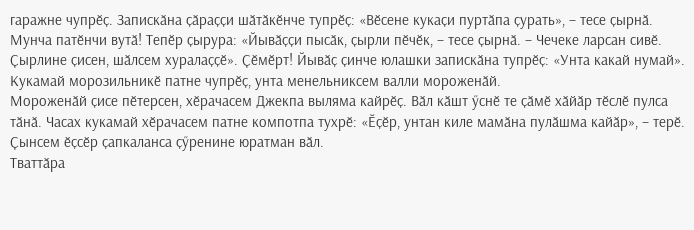гаражне чупрӗҫ. Запискӑна ҫӑраҫҫи шӑтӑкӗнче тупрӗҫ: «Вӗсене кукаҫи пуртӑпа ҫурать», – тесе ҫырнӑ. Мунча патӗнчи вутӑ! Тепӗр ҫырура: «Йывӑҫҫи пысӑк, ҫырли пӗчӗк, – тесе ҫырнӑ. – Чечеке ларсан сивӗ. Ҫырлине ҫисен, шӑлсем хуралаҫҫӗ». Ҫӗмӗрт! Йывӑҫ ҫинче юлашки запискӑна тупрӗҫ: «Унта какай нумай». Кукамай морозильникӗ патне чупрӗҫ, унта менельниксем валли мороженӑй.
Мороженӑй ҫисе пӗтерсен, хӗрачасем Джекпа выляма кайрӗҫ. Вӑл кӑшт ӳснӗ те ҫӑмӗ хӑйӑр тӗслӗ пулса тӑнӑ. Часах кукамай хӗрачасем патне компотпа тухрӗ: «Ӗҫӗр, унтан киле мамӑна пулӑшма кайӑр», – терӗ. Ҫынсем ӗҫсӗр ҫапкаланса ҫӳренине юратман вӑл.
Тваттӑра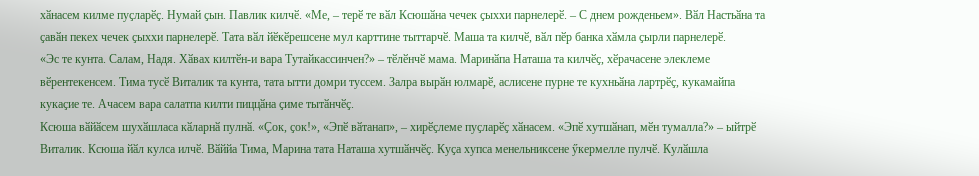хӑнасем килме пуҫларӗҫ. Нумай ҫын. Павлик килчӗ. «Ме, – терӗ те вӑл Ксюшӑна чечек ҫыххи парнелерӗ. – С днем рожденьем». Вӑл Настьӑна та ҫавӑн пекех чечек ҫыххи парнелерӗ. Тата вӑл йӗкӗрешсене мул карттине тыттарчӗ. Маша та килчӗ, вӑл пӗр банка хӑмла ҫырли парнелерӗ.
«Эс те кунта. Салам, Надя. Хӑвах килтӗн-и вара Тутайкассинчен?» – тӗлӗнчӗ мама. Маринӑпа Наташа та килчӗҫ, хӗрачасене элеклеме вӗрентекенсем. Тима тусӗ Виталик та кунта, тата ытти домри туссем. Залра вырӑн юлмарӗ, аслисене пурне те кухньӑна лартрӗҫ, кукамайпа кукаҫие те. Ачасем вара салатпа килти пиццӑна ҫиме тытӑнчӗҫ.
Ксюша вӑйӑсем шухӑшласа кӑларнӑ пулнӑ. «Ҫок, ҫок!», «Эпӗ вӑтанап», – хирӗҫлеме пуҫларӗҫ хӑнасем. «Эпӗ хутшӑнап, мӗн тумалла?» – ыйтрӗ Виталик. Ксюша йӑл кулса илчӗ. Вӑййа Тима, Марина тата Наташа хутшӑнчӗҫ. Куҫа хупса менельниксене ӳкермелле пулчӗ. Кулӑшла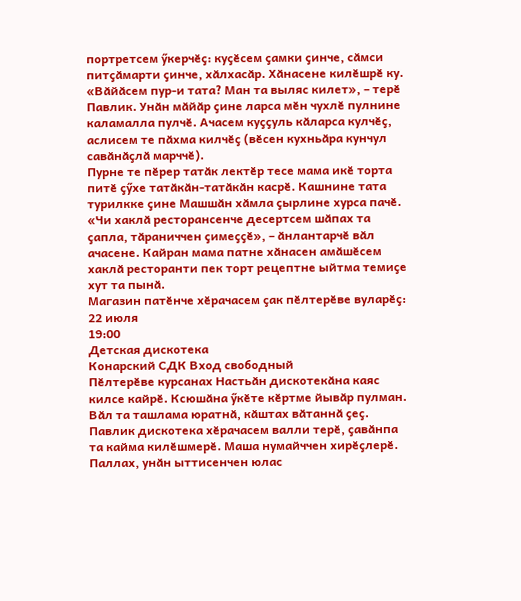портретсем ӳкерчӗҫ: куҫӗсем ҫамки ҫинче, сӑмси питҫӑмарти ҫинче, хӑлхасӑр. Хӑнасене килӗшрӗ ку. «Вӑйӑсем пур-и тата? Ман та выляс килет», – терӗ Павлик. Унӑн мӑйӑр ҫине ларса мӗн чухлӗ пулнине каламалла пулчӗ. Ачасем куҫҫуль кӑларса кулчӗҫ, аслисем те пӑхма килчӗҫ (вӗсен кухньӑра кунчул савӑнӑҫлӑ марччӗ).
Пурне те пӗрер татӑк лектӗр тесе мама икӗ торта питӗ ҫӳхе татӑкӑн-татӑкӑн касрӗ. Кашнине тата турилкке ҫине Машшӑн хӑмла ҫырлине хурса пачӗ. «Чи хаклӑ ресторансенче десертсем шӑпах та ҫапла, тӑраниччен ҫимеҫҫӗ», – ӑнлантарчӗ вӑл ачасене. Кайран мама патне хӑнасен амӑшӗсем хаклӑ ресторанти пек торт рецептне ыйтма темиҫе хут та пынӑ.
Магазин патӗнче хӗрачасем ҫак пӗлтерӗве вуларӗҫ:
22 июля
19:00
Детская дискотека
Конарский СДК Вход свободный
Пӗлтерӗве курсанах Настьӑн дискотекӑна каяс килсе кайрӗ. Ксюшӑна ӳкӗте кӗртме йывӑр пулман. Вӑл та ташлама юратнӑ, кӑштах вӑтаннӑ ҫеҫ. Павлик дискотека хӗрачасем валли терӗ, ҫавӑнпа та кайма килӗшмерӗ. Маша нумайччен хирӗҫлерӗ. Паллах, унӑн ыттисенчен юлас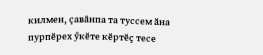килмен, ҫавӑнпа та туссем ӑна пурпӗрех ӳкӗте кӗртӗҫ тесе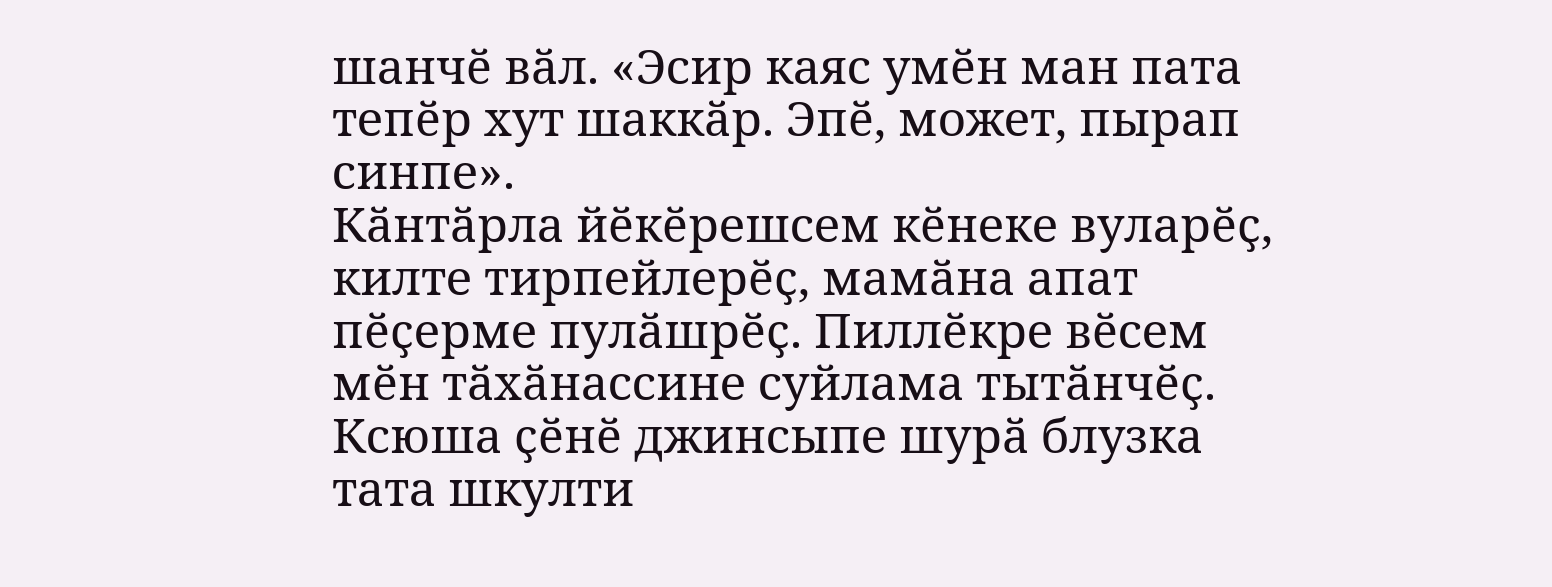шанчӗ вӑл. «Эсир каяс умӗн ман пата тепӗр хут шаккӑр. Эпӗ, может, пырап синпе».
Кӑнтӑрла йӗкӗрешсем кӗнеке вуларӗҫ, килте тирпейлерӗҫ, мамӑна апат пӗҫерме пулӑшрӗҫ. Пиллӗкре вӗсем мӗн тӑхӑнассине суйлама тытӑнчӗҫ. Ксюша ҫӗнӗ джинсыпе шурӑ блузка тата шкулти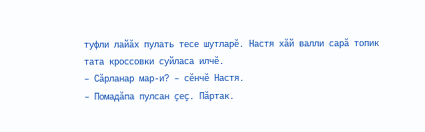туфли лайӑх пулать тесе шутларӗ. Настя хӑй валли сарӑ топик тата кроссовки суйласа илчӗ.
– Сӑрланар мар-и? – сӗнчӗ Настя.
– Помадӑпа пулсан ҫеҫ. Пӑртак.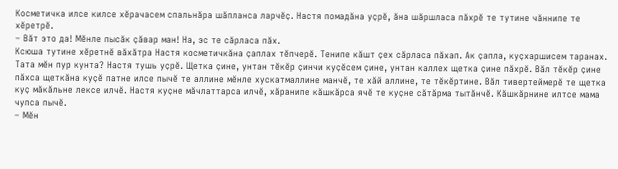Косметичка илсе килсе хӗрачасем спальнӑра шӑпланса ларчӗҫ. Настя помадӑна уҫрӗ, ӑна шӑршласа пӑхрӗ те тутине чӑннипе те хӗретрӗ.
– Вӑт это да! Мӗнле пысӑк ҫӑвар ман! На, эс те сӑрласа пӑх.
Ксюша тутине хӗретнӗ вӑхӑтра Настя косметичкӑна ҫаплах тӗпчерӗ. Тенипе кӑшт ҫех сӑрласа пӑхап. Ак ҫапла, куҫхаршисем таранах. Тата мӗн пур кунта? Настя тушь уҫрӗ. Щетка ҫине, унтан тӗкӗр ҫинчи куҫӗсем ҫине, унтан каллех щетка ҫине пӑхрӗ. Вӑл тӗкӗр ҫине пӑхса щеткӑна куҫӗ патне илсе пычӗ те аллине мӗнле хускатмаллине манчӗ, те хӑй аллине, те тӗкӗртине. Вӑл тивертеймерӗ те щетка куҫ мӑкӑльне лексе илчӗ. Настя куҫне мӑчлаттарса илчӗ, хӑранипе кӑшкӑрса ячӗ те куҫне сӑтӑрма тытӑнчӗ. Кӑшкӑрнине илтсе мама чупса пычӗ.
– Мӗн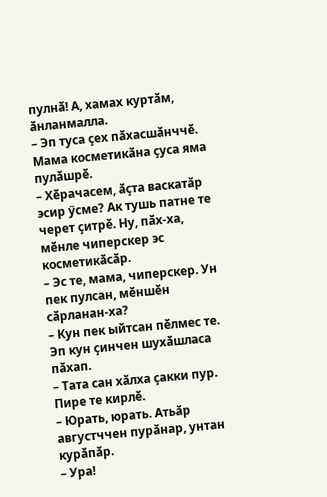пулнӑ! А, хамах куртӑм, ӑнланмалла.
– Эп туса ҫех пӑхасшӑнччӗ.
Мама косметикӑна ҫуса яма пулӑшрӗ.
– Хӗрачасем, ӑҫта васкатӑр эсир ӳсме? Ак тушь патне те черет ҫитрӗ. Ну, пӑх-ха, мӗнле чиперскер эс косметикӑсӑр.
– Эс те, мама, чиперскер. Ун пек пулсан, мӗншӗн сӑрланан-ха?
– Кун пек ыйтсан пӗлмес те. Эп кун ҫинчен шухӑшласа пӑхап.
– Тата сан хӑлха ҫакки пур. Пире те кирлӗ.
– Юрать, юрать. Атьӑр августччен пурӑнар, унтан курӑпӑр.
– Ура!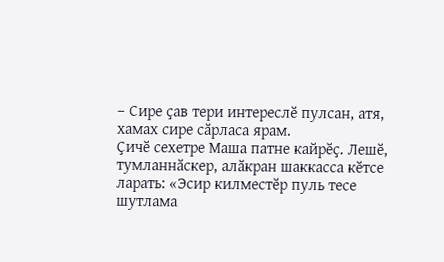– Сире ҫав тери интереслӗ пулсан, атя, хамах сире сӑрласа ярам.
Ҫичӗ сехетре Маша патне кайрӗҫ. Лешӗ, тумланнӑскер, алӑкран шаккасса кӗтсе ларать: «Эсир килместӗр пуль тесе шутлама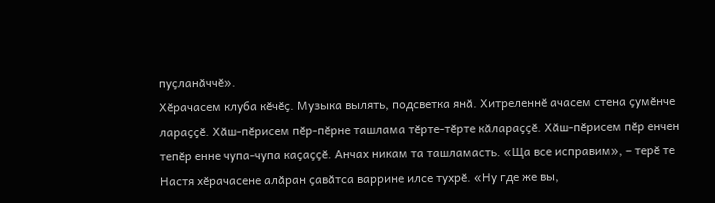пуҫланӑччӗ».
Хӗрачасем клуба кӗчӗҫ. Музыка вылять, подсветка янӑ. Хитреленнӗ ачасем стена ҫумӗнче лараҫҫӗ. Хӑш-пӗрисем пӗр-пӗрне ташлама тӗрте-тӗрте кӑлараҫҫӗ. Хӑш-пӗрисем пӗр енчен тепӗр енне чупа-чупа каҫаҫҫӗ. Анчах никам та ташламасть. «Ща все исправим», – терӗ те Настя хӗрачасене алӑран ҫавӑтса варрине илсе тухрӗ. «Ну где же вы,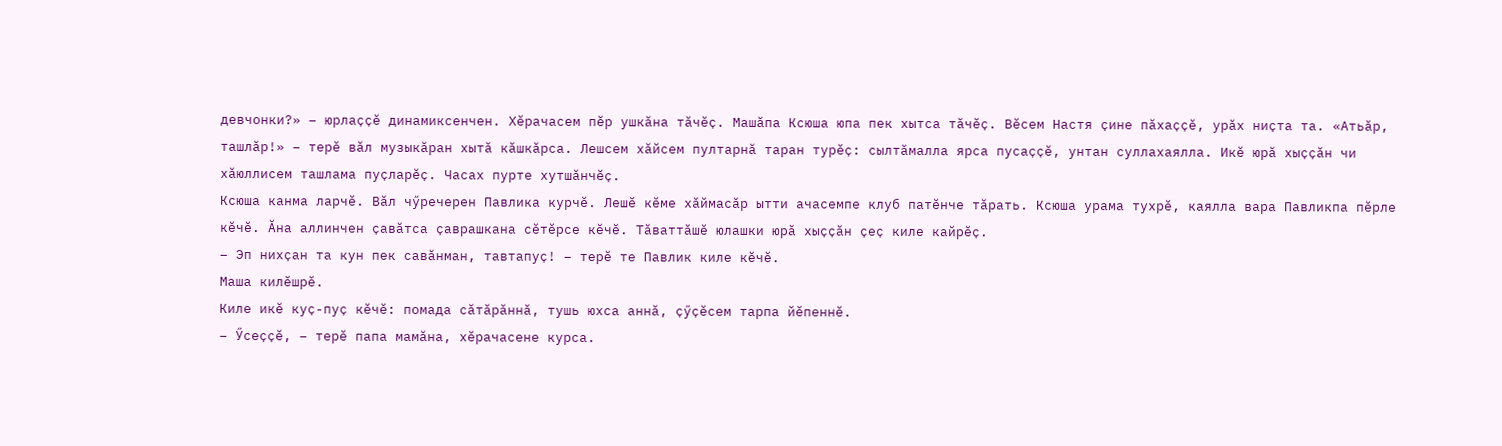девчонки?» – юрлаҫҫӗ динамиксенчен. Хӗрачасем пӗр ушкӑна тӑчӗҫ. Машӑпа Ксюша юпа пек хытса тӑчӗҫ. Вӗсем Настя ҫине пӑхаҫҫӗ, урӑх ниҫта та. «Атьӑр, ташлӑр!» – терӗ вӑл музыкӑран хытӑ кӑшкӑрса. Лешсем хӑйсем пултарнӑ таран турӗҫ: сылтӑмалла ярса пусаҫҫӗ, унтан суллахаялла. Икӗ юрӑ хыҫҫӑн чи хӑюллисем ташлама пуҫларӗҫ. Часах пурте хутшӑнчӗҫ.
Ксюша канма ларчӗ. Вӑл чӳречерен Павлика курчӗ. Лешӗ кӗме хӑймасӑр ытти ачасемпе клуб патӗнче тӑрать. Ксюша урама тухрӗ, каялла вара Павликпа пӗрле кӗчӗ. Ӑна аллинчен ҫавӑтса ҫаврашкана сӗтӗрсе кӗчӗ. Тӑваттӑшӗ юлашки юрӑ хыҫҫӑн ҫеҫ киле кайрӗҫ.
– Эп нихҫан та кун пек савӑнман, тавтапуҫ! – терӗ те Павлик киле кӗчӗ.
Маша килӗшрӗ.
Киле икӗ куҫ-пуҫ кӗчӗ: помада сӑтӑрӑннӑ, тушь юхса аннӑ, ҫӳҫӗсем тарпа йӗпеннӗ.
– Ӳсеҫҫӗ, – терӗ папа мамӑна, хӗрачасене курса.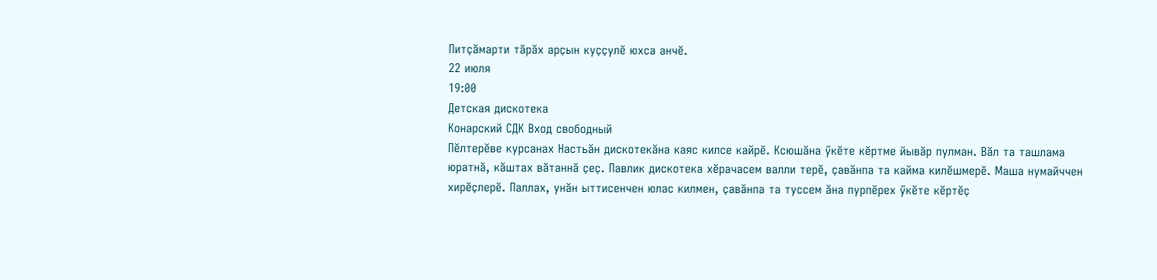Питҫӑмарти тӑрӑх арҫын куҫҫулӗ юхса анчӗ.
22 июля
19:00
Детская дискотека
Конарский СДК Вход свободный
Пӗлтерӗве курсанах Настьӑн дискотекӑна каяс килсе кайрӗ. Ксюшӑна ӳкӗте кӗртме йывӑр пулман. Вӑл та ташлама юратнӑ, кӑштах вӑтаннӑ ҫеҫ. Павлик дискотека хӗрачасем валли терӗ, ҫавӑнпа та кайма килӗшмерӗ. Маша нумайччен хирӗҫлерӗ. Паллах, унӑн ыттисенчен юлас килмен, ҫавӑнпа та туссем ӑна пурпӗрех ӳкӗте кӗртӗҫ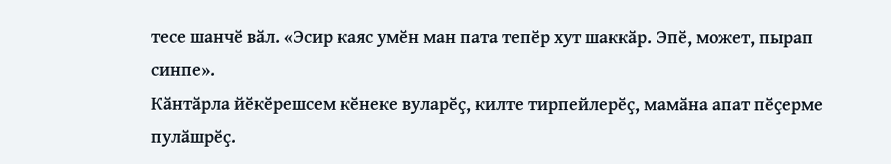тесе шанчӗ вӑл. «Эсир каяс умӗн ман пата тепӗр хут шаккӑр. Эпӗ, может, пырап синпе».
Кӑнтӑрла йӗкӗрешсем кӗнеке вуларӗҫ, килте тирпейлерӗҫ, мамӑна апат пӗҫерме пулӑшрӗҫ.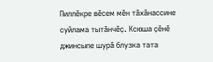Пиллӗкре вӗсем мӗн тӑхӑнассине суйлама тытӑнчӗҫ. Ксюша ҫӗнӗ джинсыпе шурӑ блузка тата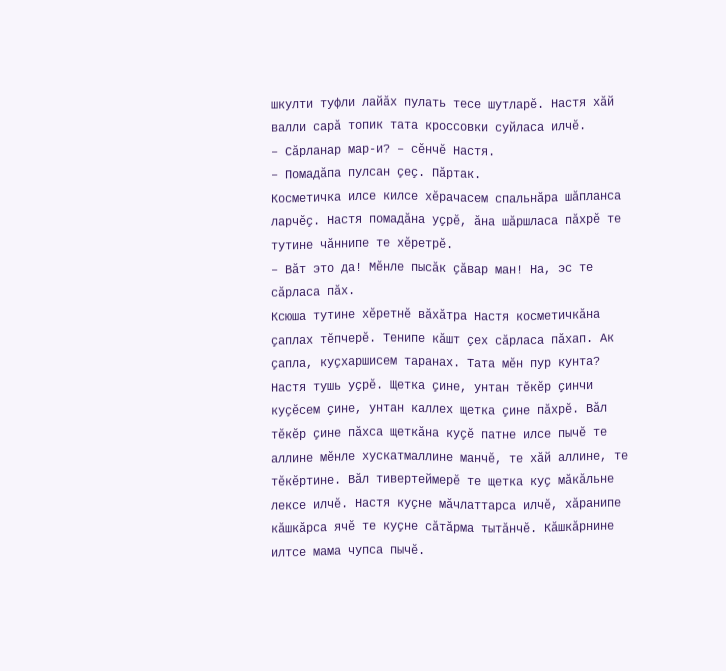шкулти туфли лайӑх пулать тесе шутларӗ. Настя хӑй валли сарӑ топик тата кроссовки суйласа илчӗ.
– Сӑрланар мар-и? – сӗнчӗ Настя.
– Помадӑпа пулсан ҫеҫ. Пӑртак.
Косметичка илсе килсе хӗрачасем спальнӑра шӑпланса ларчӗҫ. Настя помадӑна уҫрӗ, ӑна шӑршласа пӑхрӗ те тутине чӑннипе те хӗретрӗ.
– Вӑт это да! Мӗнле пысӑк ҫӑвар ман! На, эс те сӑрласа пӑх.
Ксюша тутине хӗретнӗ вӑхӑтра Настя косметичкӑна ҫаплах тӗпчерӗ. Тенипе кӑшт ҫех сӑрласа пӑхап. Ак ҫапла, куҫхаршисем таранах. Тата мӗн пур кунта? Настя тушь уҫрӗ. Щетка ҫине, унтан тӗкӗр ҫинчи куҫӗсем ҫине, унтан каллех щетка ҫине пӑхрӗ. Вӑл тӗкӗр ҫине пӑхса щеткӑна куҫӗ патне илсе пычӗ те аллине мӗнле хускатмаллине манчӗ, те хӑй аллине, те тӗкӗртине. Вӑл тивертеймерӗ те щетка куҫ мӑкӑльне лексе илчӗ. Настя куҫне мӑчлаттарса илчӗ, хӑранипе кӑшкӑрса ячӗ те куҫне сӑтӑрма тытӑнчӗ. Кӑшкӑрнине илтсе мама чупса пычӗ.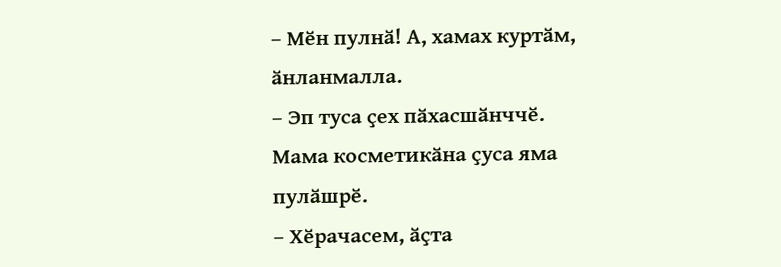– Мӗн пулнӑ! А, хамах куртӑм, ӑнланмалла.
– Эп туса ҫех пӑхасшӑнччӗ.
Мама косметикӑна ҫуса яма пулӑшрӗ.
– Хӗрачасем, ӑҫта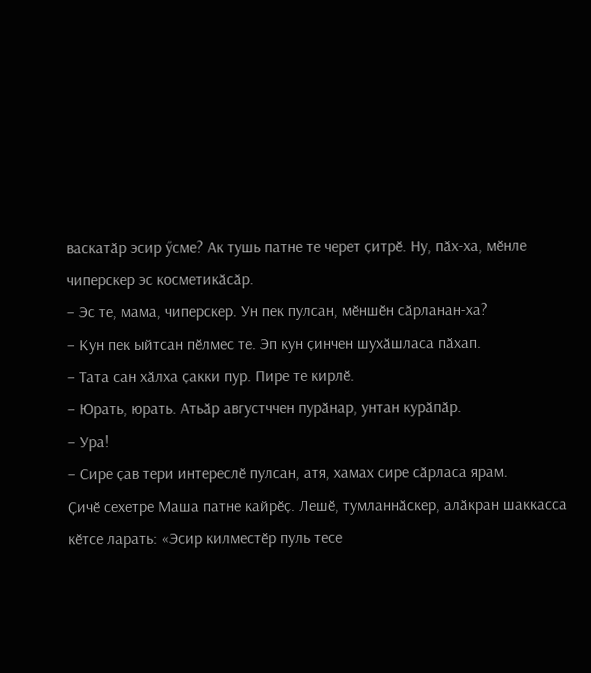васкатӑр эсир ӳсме? Ак тушь патне те черет ҫитрӗ. Ну, пӑх-ха, мӗнле чиперскер эс косметикӑсӑр.
– Эс те, мама, чиперскер. Ун пек пулсан, мӗншӗн сӑрланан-ха?
– Кун пек ыйтсан пӗлмес те. Эп кун ҫинчен шухӑшласа пӑхап.
– Тата сан хӑлха ҫакки пур. Пире те кирлӗ.
– Юрать, юрать. Атьӑр августччен пурӑнар, унтан курӑпӑр.
– Ура!
– Сире ҫав тери интереслӗ пулсан, атя, хамах сире сӑрласа ярам.
Ҫичӗ сехетре Маша патне кайрӗҫ. Лешӗ, тумланнӑскер, алӑкран шаккасса кӗтсе ларать: «Эсир килместӗр пуль тесе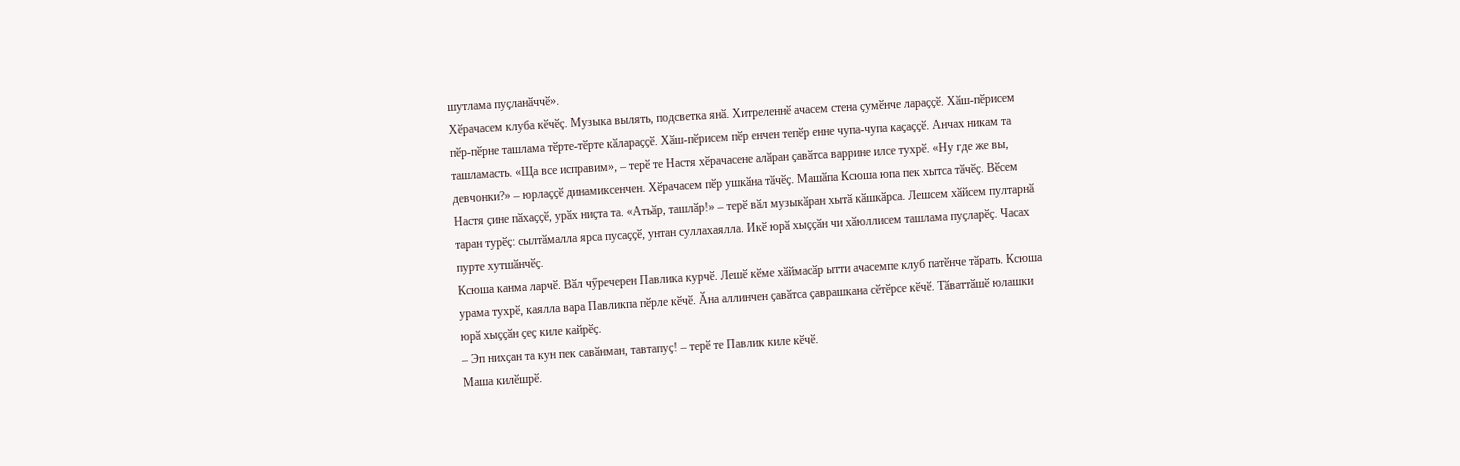шутлама пуҫланӑччӗ».
Хӗрачасем клуба кӗчӗҫ. Музыка вылять, подсветка янӑ. Хитреленнӗ ачасем стена ҫумӗнче лараҫҫӗ. Хӑш-пӗрисем пӗр-пӗрне ташлама тӗрте-тӗрте кӑлараҫҫӗ. Хӑш-пӗрисем пӗр енчен тепӗр енне чупа-чупа каҫаҫҫӗ. Анчах никам та ташламасть. «Ща все исправим», – терӗ те Настя хӗрачасене алӑран ҫавӑтса варрине илсе тухрӗ. «Ну где же вы, девчонки?» – юрлаҫҫӗ динамиксенчен. Хӗрачасем пӗр ушкӑна тӑчӗҫ. Машӑпа Ксюша юпа пек хытса тӑчӗҫ. Вӗсем Настя ҫине пӑхаҫҫӗ, урӑх ниҫта та. «Атьӑр, ташлӑр!» – терӗ вӑл музыкӑран хытӑ кӑшкӑрса. Лешсем хӑйсем пултарнӑ таран турӗҫ: сылтӑмалла ярса пусаҫҫӗ, унтан суллахаялла. Икӗ юрӑ хыҫҫӑн чи хӑюллисем ташлама пуҫларӗҫ. Часах пурте хутшӑнчӗҫ.
Ксюша канма ларчӗ. Вӑл чӳречерен Павлика курчӗ. Лешӗ кӗме хӑймасӑр ытти ачасемпе клуб патӗнче тӑрать. Ксюша урама тухрӗ, каялла вара Павликпа пӗрле кӗчӗ. Ӑна аллинчен ҫавӑтса ҫаврашкана сӗтӗрсе кӗчӗ. Тӑваттӑшӗ юлашки юрӑ хыҫҫӑн ҫеҫ киле кайрӗҫ.
– Эп нихҫан та кун пек савӑнман, тавтапуҫ! – терӗ те Павлик киле кӗчӗ.
Маша килӗшрӗ.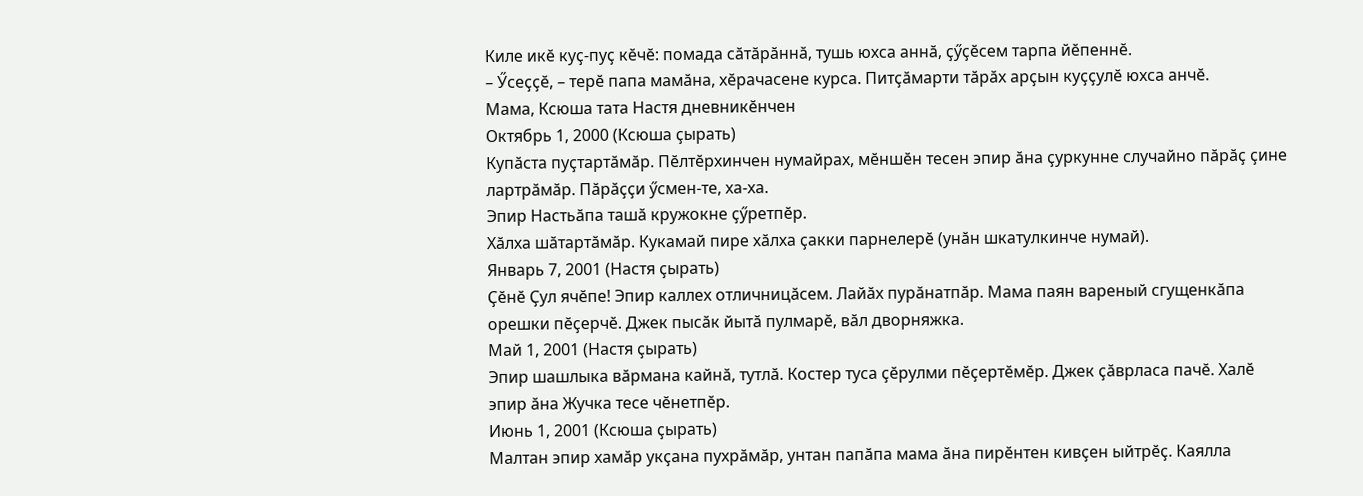Киле икӗ куҫ-пуҫ кӗчӗ: помада сӑтӑрӑннӑ, тушь юхса аннӑ, ҫӳҫӗсем тарпа йӗпеннӗ.
– Ӳсеҫҫӗ, – терӗ папа мамӑна, хӗрачасене курса. Питҫӑмарти тӑрӑх арҫын куҫҫулӗ юхса анчӗ.
Мама, Ксюша тата Настя дневникӗнчен
Октябрь 1, 2000 (Ксюша ҫырать)
Купӑста пуҫтартӑмӑр. Пӗлтӗрхинчен нумайрах, мӗншӗн тесен эпир ӑна ҫуркунне случайно пӑрӑҫ ҫине лартрӑмӑр. Пӑрӑҫҫи ӳсмен-те, ха-ха.
Эпир Настьӑпа ташӑ кружокне ҫӳретпӗр.
Хӑлха шӑтартӑмӑр. Кукамай пире хӑлха ҫакки парнелерӗ (унӑн шкатулкинче нумай).
Январь 7, 2001 (Настя ҫырать)
Ҫӗнӗ Ҫул ячӗпе! Эпир каллех отличницӑсем. Лайӑх пурӑнатпӑр. Мама паян вареный сгущенкӑпа орешки пӗҫерчӗ. Джек пысӑк йытӑ пулмарӗ, вӑл дворняжка.
Май 1, 2001 (Настя ҫырать)
Эпир шашлыка вӑрмана кайнӑ, тутлӑ. Костер туса ҫӗрулми пӗҫертӗмӗр. Джек ҫӑврласа пачӗ. Халӗ эпир ӑна Жучка тесе чӗнетпӗр.
Июнь 1, 2001 (Ксюша ҫырать)
Малтан эпир хамӑр укҫана пухрӑмӑр, унтан папӑпа мама ӑна пирӗнтен кивҫен ыйтрӗҫ. Каялла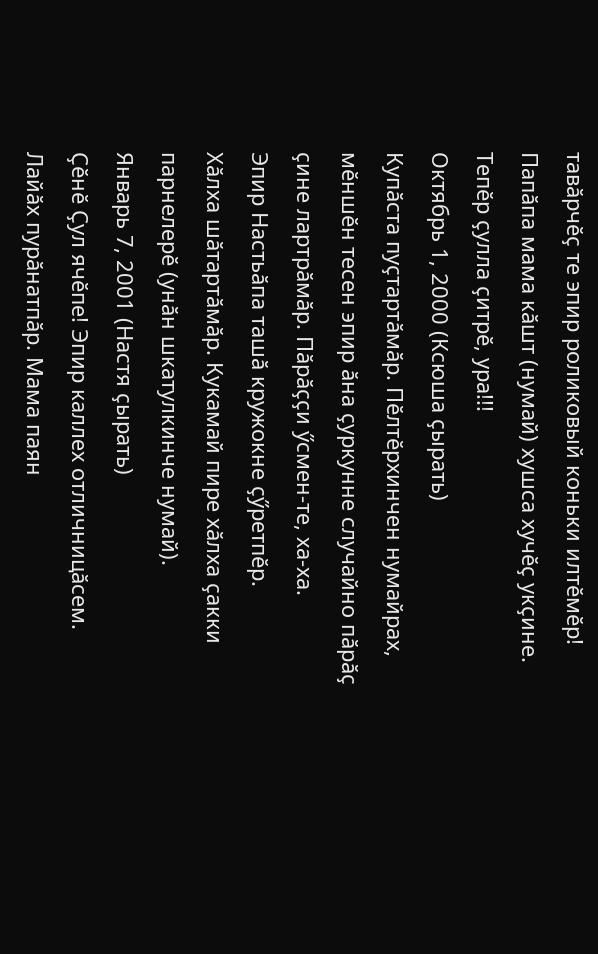тавӑрчӗҫ те эпир роликовый коньки илтӗмӗр! Папӑпа мама кӑшт (нумай) хушса хучӗҫ укҫине. Тепӗр ҫулла ҫитрӗ, ура!!!
Октябрь 1, 2000 (Ксюша ҫырать)
Купӑста пуҫтартӑмӑр. Пӗлтӗрхинчен нумайрах, мӗншӗн тесен эпир ӑна ҫуркунне случайно пӑрӑҫ ҫине лартрӑмӑр. Пӑрӑҫҫи ӳсмен-те, ха-ха.
Эпир Настьӑпа ташӑ кружокне ҫӳретпӗр.
Хӑлха шӑтартӑмӑр. Кукамай пире хӑлха ҫакки парнелерӗ (унӑн шкатулкинче нумай).
Январь 7, 2001 (Настя ҫырать)
Ҫӗнӗ Ҫул ячӗпе! Эпир каллех отличницӑсем. Лайӑх пурӑнатпӑр. Мама паян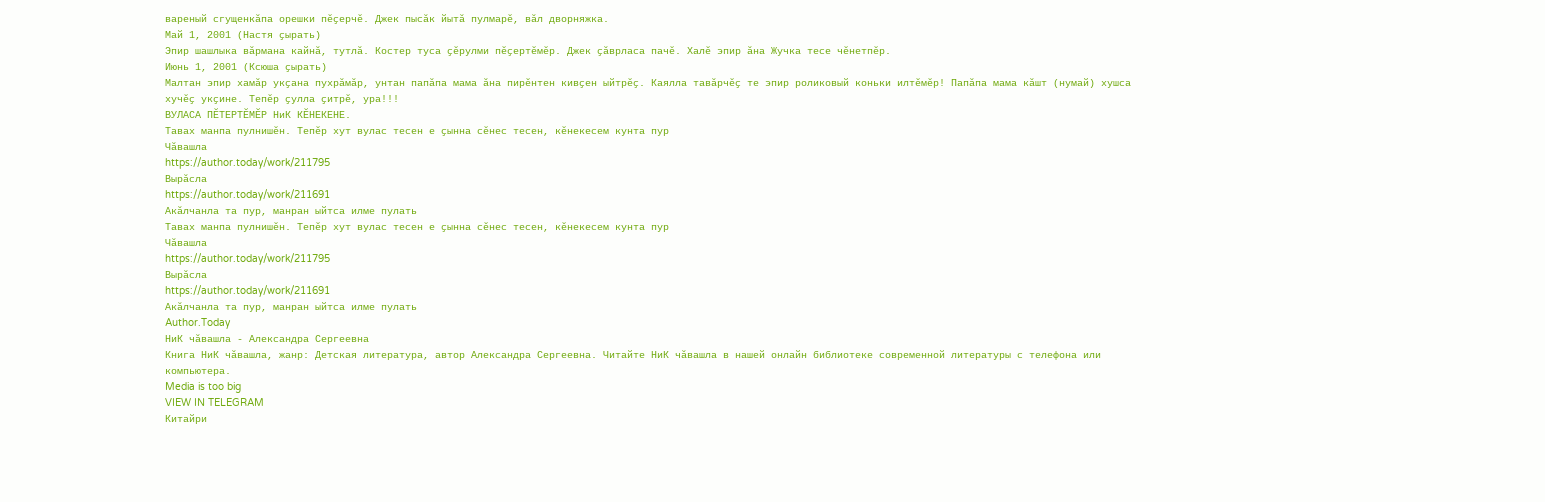вареный сгущенкӑпа орешки пӗҫерчӗ. Джек пысӑк йытӑ пулмарӗ, вӑл дворняжка.
Май 1, 2001 (Настя ҫырать)
Эпир шашлыка вӑрмана кайнӑ, тутлӑ. Костер туса ҫӗрулми пӗҫертӗмӗр. Джек ҫӑврласа пачӗ. Халӗ эпир ӑна Жучка тесе чӗнетпӗр.
Июнь 1, 2001 (Ксюша ҫырать)
Малтан эпир хамӑр укҫана пухрӑмӑр, унтан папӑпа мама ӑна пирӗнтен кивҫен ыйтрӗҫ. Каялла тавӑрчӗҫ те эпир роликовый коньки илтӗмӗр! Папӑпа мама кӑшт (нумай) хушса хучӗҫ укҫине. Тепӗр ҫулла ҫитрӗ, ура!!!
ВУЛАСА ПӖТЕРТӖМӖР НиК КӖНЕКЕНЕ.
Тавах манпа пулнишĕн. Тепĕр хут вулас тесен е ҫынна сӗнес тесен, кӗнекесем кунта пур
Чӑвашла
https://author.today/work/211795
Вырӑсла
https://author.today/work/211691
Акӑлчанла та пур, манран ыйтса илме пулать
Тавах манпа пулнишĕн. Тепĕр хут вулас тесен е ҫынна сӗнес тесен, кӗнекесем кунта пур
Чӑвашла
https://author.today/work/211795
Вырӑсла
https://author.today/work/211691
Акӑлчанла та пур, манран ыйтса илме пулать
Author.Today
НиК чӑвашла - Александра Сергеевна
Книга НиК чӑвашла, жанр: Детская литература, автор Александра Сергеевна. Читайте НиК чӑвашла в нашей онлайн библиотеке современной литературы с телефона или компьютера.
Media is too big
VIEW IN TELEGRAM
Китайри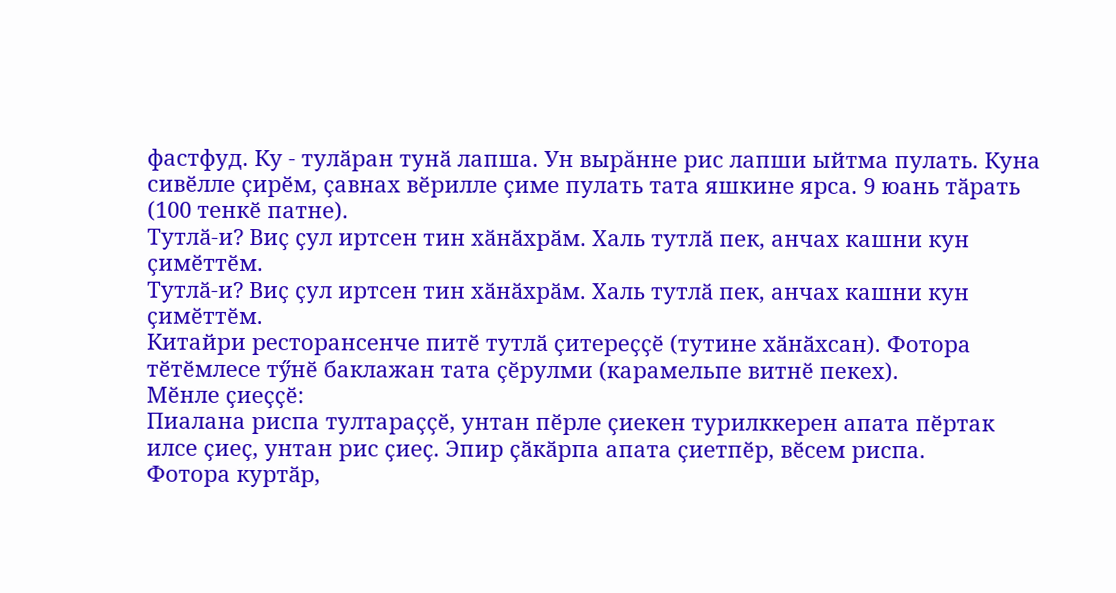фастфуд. Ку - тулӑран тунӑ лапша. Ун вырăнне рис лапши ыйтма пулать. Куна сивӗлле ҫирӗм, ҫавнах вӗрилле ҫиме пулать тата яшкине ярса. 9 юань тӑрать (100 тенкӗ патне).
Тутлӑ-и? Виҫ ҫул иртсен тин хӑнӑхрӑм. Халь тутлӑ пек, анчах кашни кун ҫимӗттӗм.
Тутлӑ-и? Виҫ ҫул иртсен тин хӑнӑхрӑм. Халь тутлӑ пек, анчах кашни кун ҫимӗттӗм.
Китайри ресторансенче питӗ тутлӑ ҫитереҫҫӗ (тутине хӑнӑхсан). Фотора тӗтӗмлесе тӳнӗ баклажан тата ҫӗрулми (карамельпе витнӗ пекех).
Мӗнле ҫиеҫҫӗ:
Пиалана риспа тултараҫҫӗ, унтан пӗрле ҫиекен турилккерен апата пӗртак илсе ҫиеҫ, унтан рис ҫиеҫ. Эпир ҫӑкӑрпа апата ҫиетпӗр, вӗсем риспа.
Фотора куртӑр,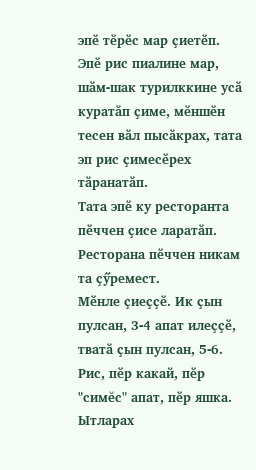эпӗ тӗрӗс мар ҫиетӗп. Эпӗ рис пиалине мар, шӑм-шак турилккине усӑ куратӑп ҫиме, мӗншӗн тесен вӑл пысӑкрах, тата эп рис ҫимесӗрех тӑранатӑп.
Тата эпӗ ку ресторанта пӗччен ҫисе ларатӑп. Ресторана пӗччен никам та ҫӳремест.
Мӗнле ҫиеҫҫӗ. Ик ҫын пулсан, 3-4 апат илеҫҫӗ, тватӑ ҫын пулсан, 5-6.
Рис, пӗр какай, пӗр "симĕс" апат, пӗр яшка. Ытларах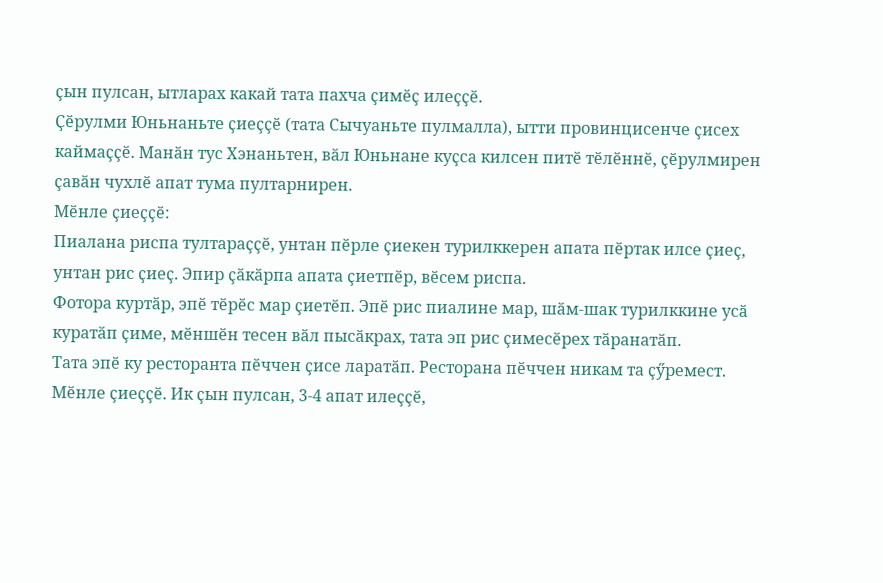ҫын пулсан, ытларах какай тата пахча ҫимӗҫ илеҫҫӗ.
Ҫӗрулми Юньнаньте ҫиеҫҫӗ (тата Сычуаньте пулмалла), ытти провинцисенче ҫисех каймаҫҫӗ. Манӑн тус Хэнаньтен, вӑл Юньнане куҫса килсен питӗ тӗлӗннӗ, ҫӗрулмирен ҫавӑн чухлӗ апат тума пултарнирен.
Мӗнле ҫиеҫҫӗ:
Пиалана риспа тултараҫҫӗ, унтан пӗрле ҫиекен турилккерен апата пӗртак илсе ҫиеҫ, унтан рис ҫиеҫ. Эпир ҫӑкӑрпа апата ҫиетпӗр, вӗсем риспа.
Фотора куртӑр, эпӗ тӗрӗс мар ҫиетӗп. Эпӗ рис пиалине мар, шӑм-шак турилккине усӑ куратӑп ҫиме, мӗншӗн тесен вӑл пысӑкрах, тата эп рис ҫимесӗрех тӑранатӑп.
Тата эпӗ ку ресторанта пӗччен ҫисе ларатӑп. Ресторана пӗччен никам та ҫӳремест.
Мӗнле ҫиеҫҫӗ. Ик ҫын пулсан, 3-4 апат илеҫҫӗ,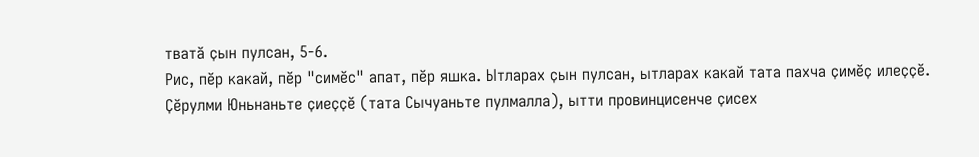тватӑ ҫын пулсан, 5-6.
Рис, пӗр какай, пӗр "симĕс" апат, пӗр яшка. Ытларах ҫын пулсан, ытларах какай тата пахча ҫимӗҫ илеҫҫӗ.
Ҫӗрулми Юньнаньте ҫиеҫҫӗ (тата Сычуаньте пулмалла), ытти провинцисенче ҫисех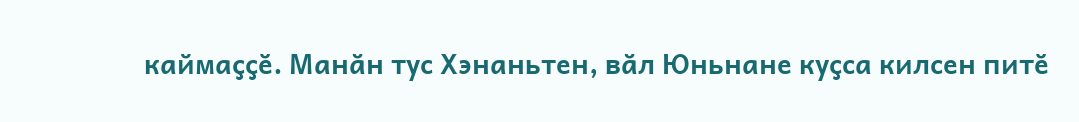каймаҫҫӗ. Манӑн тус Хэнаньтен, вӑл Юньнане куҫса килсен питӗ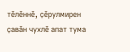тӗлӗннӗ, ҫӗрулмирен ҫавӑн чухлӗ апат тума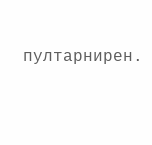пултарнирен.